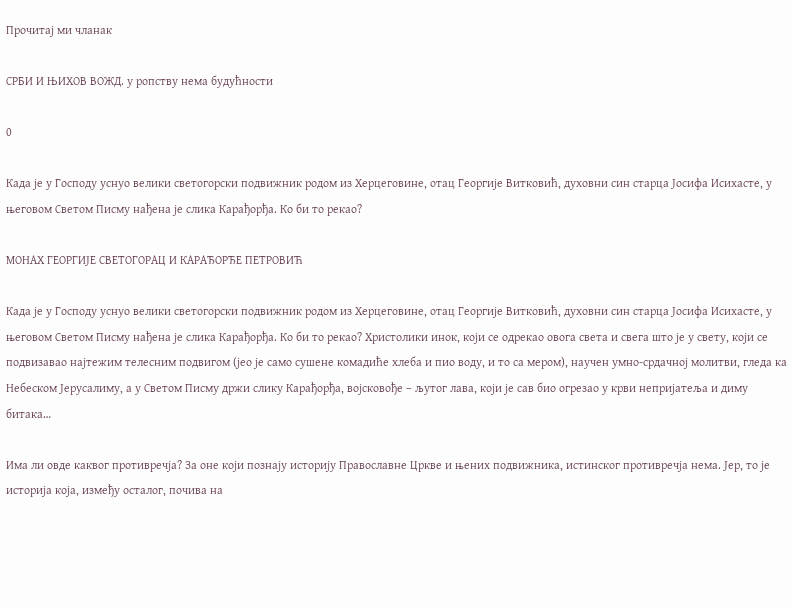Прочитај ми чланак

СРБИ И ЊИХОВ ВОЖД. у ропству нема будућности

0

Када је у Господу уснуо велики светогорски подвижник родом из Херцеговине, отац Георгије Витковић, духовни син старца Јосифа Исихасте, у његовом Светом Писму нађена је слика Карађорђа. Ко би то рекао?

МОНАХ ГЕОРГИЈЕ СВЕТОГОРАЦ И КАРАЂОРЂЕ ПЕТРОВИЋ

Када је у Господу уснуо велики светогорски подвижник родом из Херцеговине, отац Георгије Витковић, духовни син старца Јосифа Исихасте, у његовом Светом Писму нађена је слика Карађорђа. Ко би то рекао? Христолики инок, који се одрекао овога света и свега што је у свету, који се подвизавао најтежим телесним подвигом (јео је само сушене комадиће хлеба и пио воду, и то са мером), научен умно-срдачној молитви, гледа ка Небеском Јерусалиму, а у Светом Писму држи слику Карађорђа, војсковође – љутог лава, који је сав био огрезао у крви непријатеља и диму битака…

Има ли овде каквог противречја? За оне који познају историју Православне Цркве и њених подвижника, истинског противречја нема. Јер, то је историја која, између осталог, почива на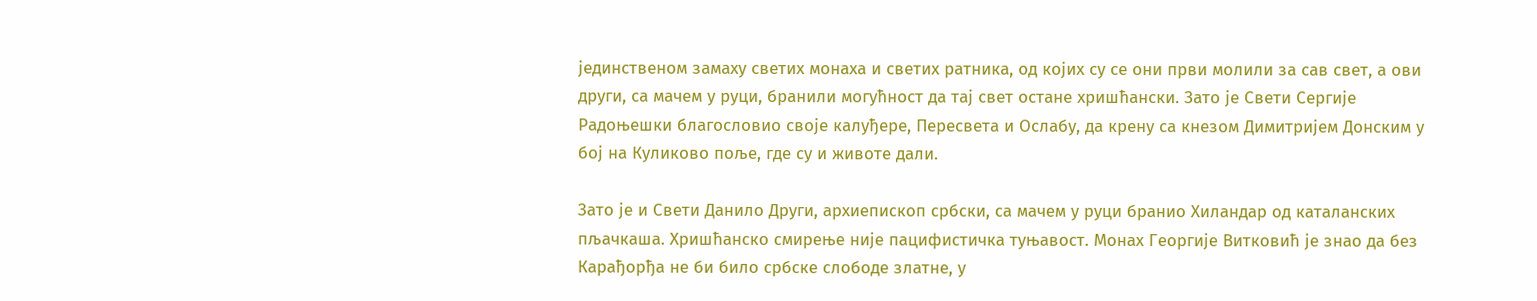јединственом замаху светих монаха и светих ратника, од којих су се они први молили за сав свет, а ови други, са мачем у руци, бранили могућност да тај свет остане хришћански. Зато је Свети Сергије Радоњешки благословио своје калуђере, Пересвета и Ослабу, да крену са кнезом Димитријем Донским у бој на Куликово поље, где су и животе дали.

Зато је и Свети Данило Други, архиепископ србски, са мачем у руци бранио Хиландар од каталанских пљачкаша. Хришћанско смирење није пацифистичка туњавост. Монах Георгије Витковић је знао да без Карађорђа не би било србске слободе златне, у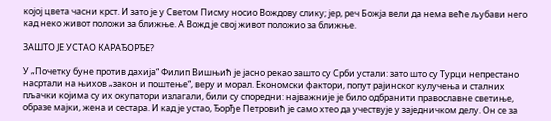којој цвета часни крст. И зато је у Светом Писму носио Вождову слику; јер, реч Божја вели да нема веће љубави него кад неко живот положи за ближње. А Вожд је свој живот положио за ближње.

ЗАШТО ЈЕ УСТАО КАРАЂОРЂЕ?

У „Почетку буне против дахија“ Филип Вишњић је јасно рекао зашто су Срби устали: зато што су Турци непрестано насртали на њихов „закон и поштење“, веру и морал. Економски фактори, попут рајинског кулучења и сталних пљачки којима су их окупатори излагали, били су споредни: најважније је било одбранити православне светиње, образе мајки, жена и сестара. И кад је устао, Ђорђе Петровић је само хтео да учествује у заједничком делу. Он се за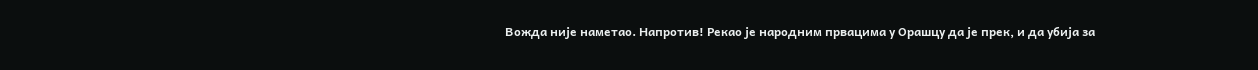Вожда није наметао. Напротив! Рекао је народним првацима у Орашцу да је прек, и да убија за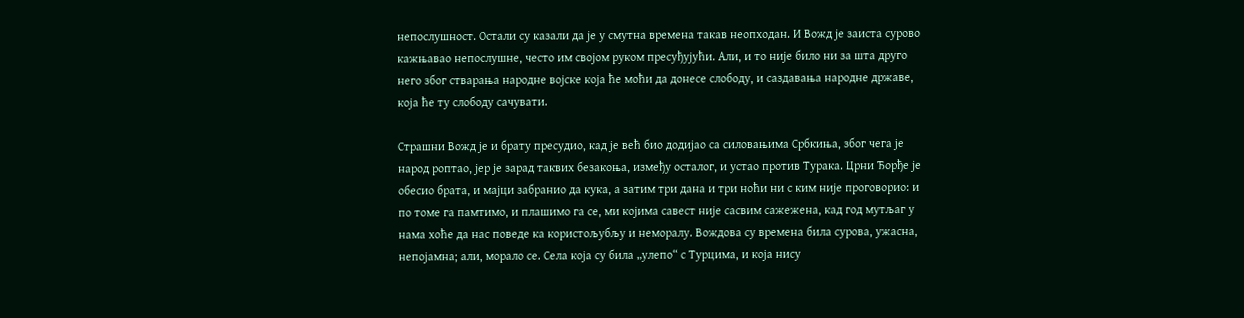непослушност. Остали су казали да је у смутна времена такав неопходан. И Вожд је заиста сурово кажњавао непослушне, често им својом руком пресуђујући. Али, и то није било ни за шта друго него због стварања народне војске која ће моћи да донесе слободу, и саздавања народне државе, која ће ту слободу сачувати.

Страшни Вожд је и брату пресудио, кад је већ био додијао са силовањима Србкиња, због чега је народ роптао, јер је зарад таквих безакоња, између осталог, и устао против Турака. Црни Ђорђе је обесио брата, и мајци забранио да кука, а затим три дана и три ноћи ни с ким није проговорио: и по томе га памтимо, и плашимо га се, ми којима савест није сасвим сажежена, кад год мутљаг у нама хоће да нас поведе ка користољубљу и неморалу. Вождова су времена била сурова, ужасна, непојамна; али, морало се. Села која су била „улепо“ с Турцима, и која нису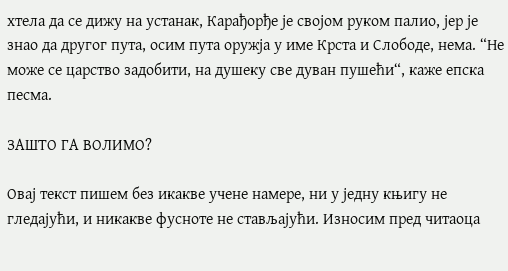хтела да се дижу на устанак, Карађорђе је својом руком палио, јер је знао да другог пута, осим пута оружја у име Крста и Слободе, нема. “Не може се царство задобити, на душеку све дуван пушећи“, каже епска песма.

ЗАШТО ГА ВОЛИМО?

Овај текст пишем без икакве учене намере, ни у једну књигу не гледајући, и никакве фусноте не стављајући. Износим пред читаоца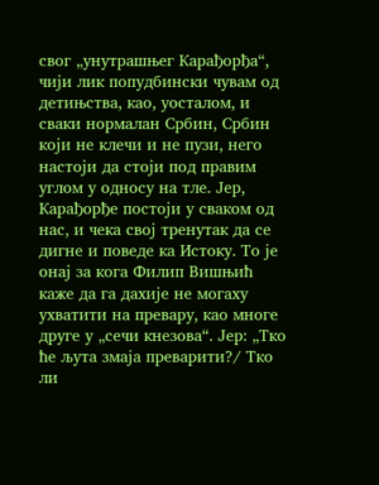свог „унутрашњег Карађорђа“, чији лик попудбински чувам од детињства, као, уосталом, и сваки нормалан Србин, Србин који не клечи и не пузи, него настоји да стоји под правим углом у односу на тле. Јер, Карађорђе постоји у сваком од нас, и чека свој тренутак да се дигне и поведе ка Истоку. То је онај за кога Филип Вишњић каже да га дахије не могаху ухватити на превару, као многе друге у „сечи кнезова“. Јер: „Тко ће љута змаја преварити?/ Тко ли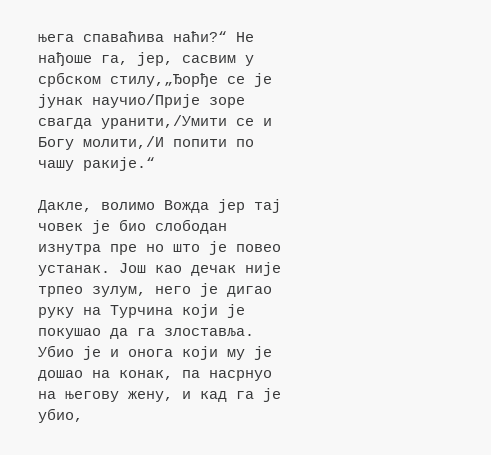њега спаваћива наћи?“ Не нађоше га, јер, сасвим у србском стилу,„Ђорђе се је јунак научио/Прије зоре свагда уранити,/Умити се и Богу молити,/И попити по чашу ракије.“

Дакле, волимо Вожда јер тај човек је био слободан изнутра пре но што је повео устанак. Још као дечак није трпео зулум, него је дигао руку на Турчина који је покушао да га злоставља. Убио је и онога који му је дошао на конак, па насрнуо на његову жену, и кад га је убио,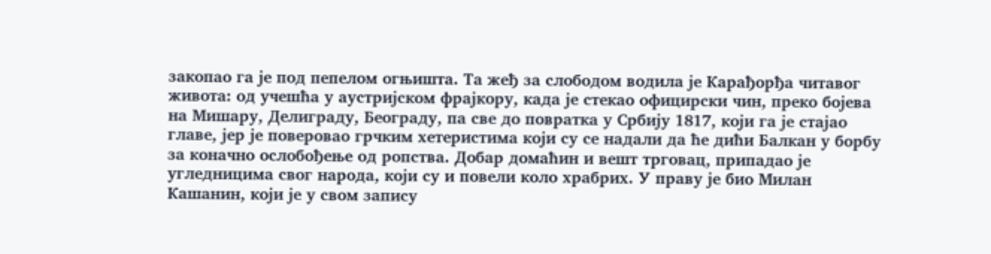закопао га је под пепелом огњишта. Та жеђ за слободом водила је Карађорђа читавог живота: од учешћа у аустријском фрајкору, када је стекао официрски чин, преко бојева на Мишару, Делиграду, Београду, па све до повратка у Србију 1817, који га је стајао главе, јер је поверовао грчким хетеристима који су се надали да ће дићи Балкан у борбу за коначно ослобођење од ропства. Добар домаћин и вешт трговац, припадао је угледницима свог народа, који су и повели коло храбрих. У праву је био Милан Кашанин, који је у свом запису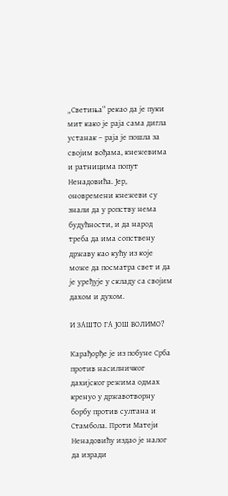„Светиња“ рекао да је пуки мит како је раја сама дигла устанак – раја је пошла за својим вођама, кнежевима и ратницима попут Ненадовића. Јер, оновремени кнежеви су знали да у ропству нема будућности, и да народ треба да има сопствену државу као кућу из које може да посматра свет и да је уређује у складу са својим дахом и духом.

И ЗАШТО ГА ЈОШ ВОЛИМО?

Карађорђе је из побуне Срба против насилничког дахијског режима одмах кренуо у државотворну борбу против султана и Стамбола. Проти Матеји Ненадовићу издао је налог да изради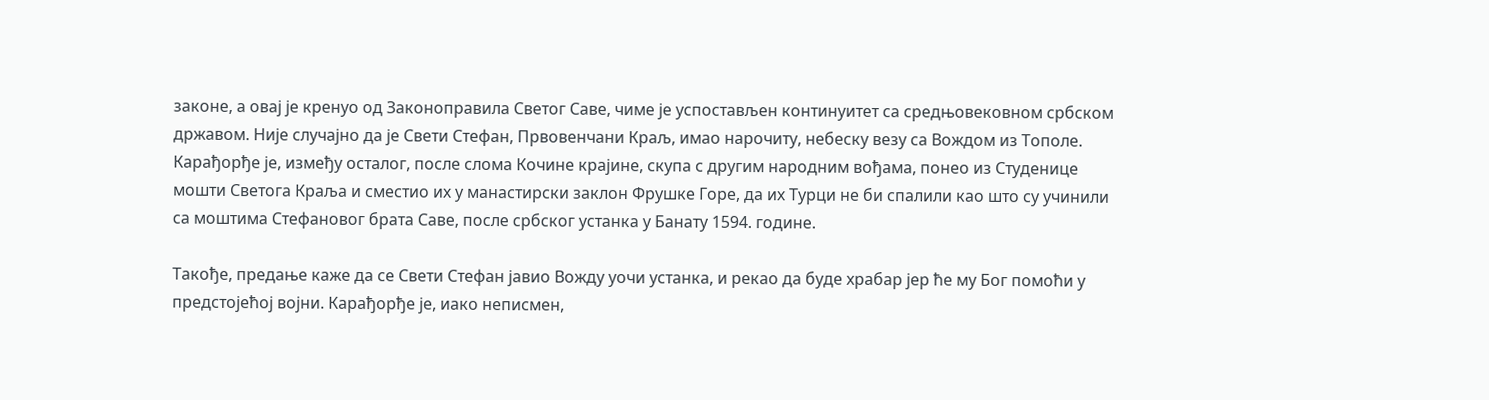законе, а овај је кренуо од Законоправила Светог Саве, чиме је успостављен континуитет са средњовековном србском државом. Није случајно да је Свети Стефан, Првовенчани Краљ, имао нарочиту, небеску везу са Вождом из Тополе. Карађорђе је, између осталог, после слома Кочине крајине, скупа с другим народним вођама, понео из Студенице мошти Светога Краља и сместио их у манастирски заклон Фрушке Горе, да их Турци не би спалили као што су учинили са моштима Стефановог брата Саве, после србског устанка у Банату 1594. године.

Такође, предање каже да се Свети Стефан јавио Вожду уочи устанка, и рекао да буде храбар јер ће му Бог помоћи у предстојећој војни. Карађорђе је, иако неписмен,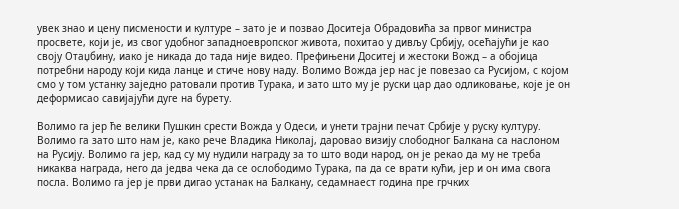увек знао и цену писмености и културе – зато је и позвао Доситеја Обрадовића за првог министра просвете, који је, из свог удобног западноевропског живота, похитао у дивљу Србију, осећајући је као своју Отаџбину, иако је никада до тада није видео. Префињени Доситеј и жестоки Вожд – а обојица потребни народу који кида ланце и стиче нову наду. Волимо Вожда јер нас је повезао са Русијом, с којом смо у том устанку заједно ратовали против Турака, и зато што му је руски цар дао одликовање, које је он деформисао савијајући дуге на бурету.

Волимо га јер ће велики Пушкин срести Вожда у Одеси, и унети трајни печат Србије у руску културу. Волимо га зато што нам је, како рече Владика Николај, даровао визију слободног Балкана са наслоном на Русију. Волимо га јер, кад су му нудили награду за то што води народ, он је рекао да му не треба никаква награда, него да једва чека да се ослободимо Турака, па да се врати кући, јер и он има свога посла. Волимо га јер је први дигао устанак на Балкану, седамнаест година пре грчких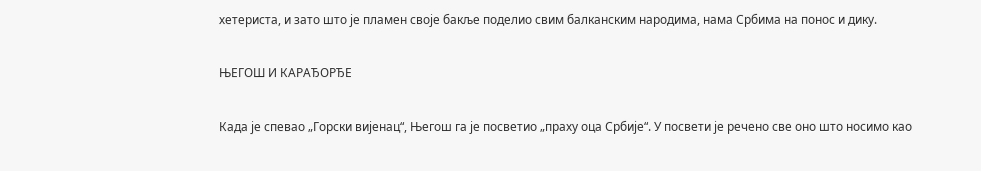хетериста, и зато што је пламен своје бакље поделио свим балканским народима, нама Србима на понос и дику.

ЊЕГОШ И КАРАЂОРЂЕ

Када је спевао „Горски вијенац“, Његош га је посветио „праху оца Србије“. У посвети је речено све оно што носимо као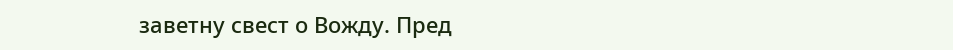заветну свест о Вожду. Пред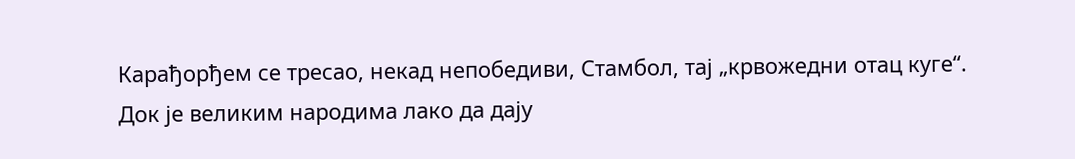Карађорђем се тресао, некад непобедиви, Стамбол, тај „крвожедни отац куге“. Док је великим народима лако да дају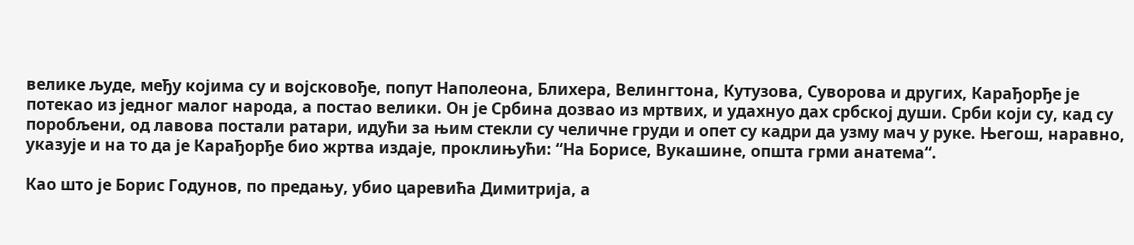велике људе, међу којима су и војсковође, попут Наполеона, Блихера, Велингтона, Кутузова, Суворова и других, Карађорђе је потекао из једног малог народа, а постао велики. Он је Србина дозвао из мртвих, и удахнуо дах србској души. Срби који су, кад су поробљени, од лавова постали ратари, идући за њим стекли су челичне груди и опет су кадри да узму мач у руке. Његош, наравно, указује и на то да је Карађорђе био жртва издаје, проклињући: “На Борисе, Вукашине, општа грми анатема“.

Као што је Борис Годунов, по предању, убио царевића Димитрија, а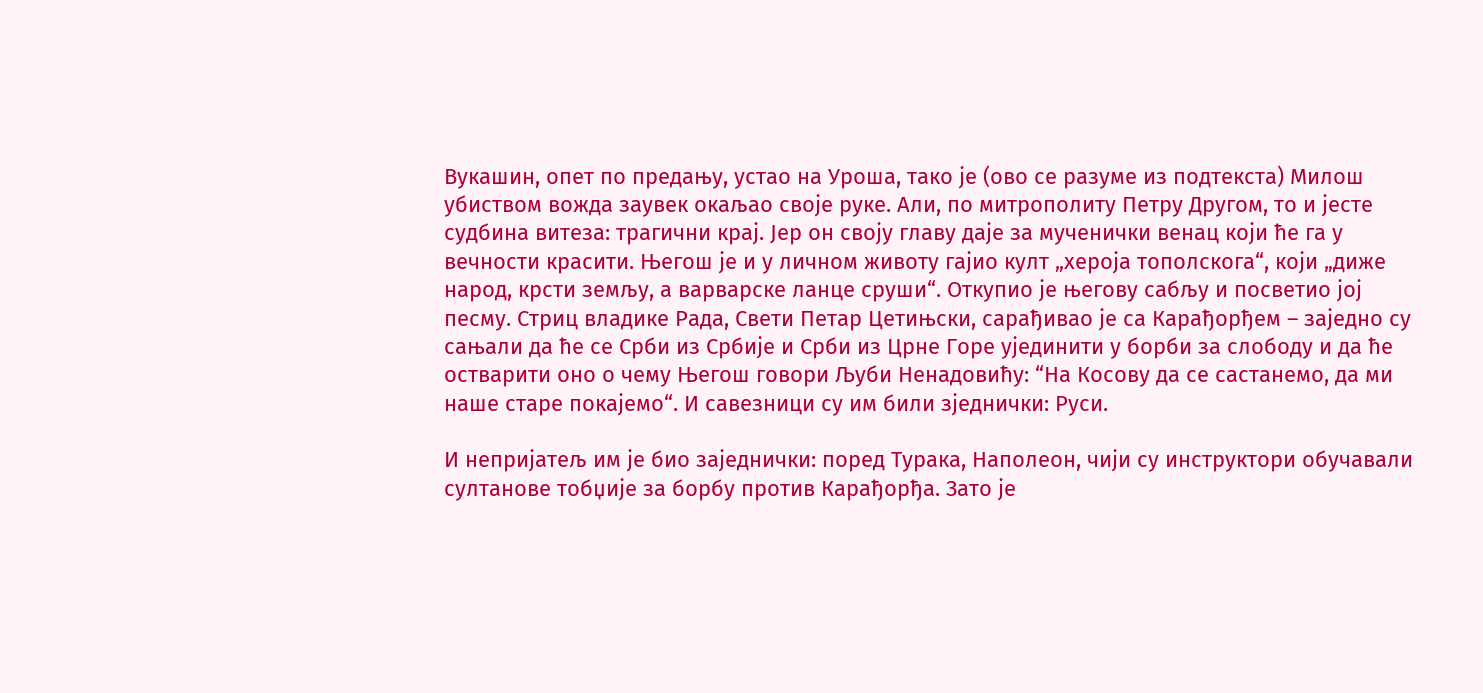Вукашин, опет по предању, устао на Уроша, тако је (ово се разуме из подтекста) Милош убиством вожда заувек окаљао своје руке. Али, по митрополиту Петру Другом, то и јесте судбина витеза: трагични крај. Јер он своју главу даје за мученички венац који ће га у вечности красити. Његош је и у личном животу гајио култ „хероја тополскога“, који „диже народ, крсти земљу, а варварске ланце сруши“. Откупио је његову сабљу и посветио јој песму. Стриц владике Рада, Свети Петар Цетињски, сарађивао је са Карађорђем – заједно су сањали да ће се Срби из Србије и Срби из Црне Горе ујединити у борби за слободу и да ће остварити оно о чему Његош говори Љуби Ненадовићу: “На Косову да се састанемо, да ми наше старе покајемо“. И савезници су им били зједнички: Руси.

И непријатељ им је био заједнички: поред Турака, Наполеон, чији су инструктори обучавали султанове тобџије за борбу против Карађорђа. Зато је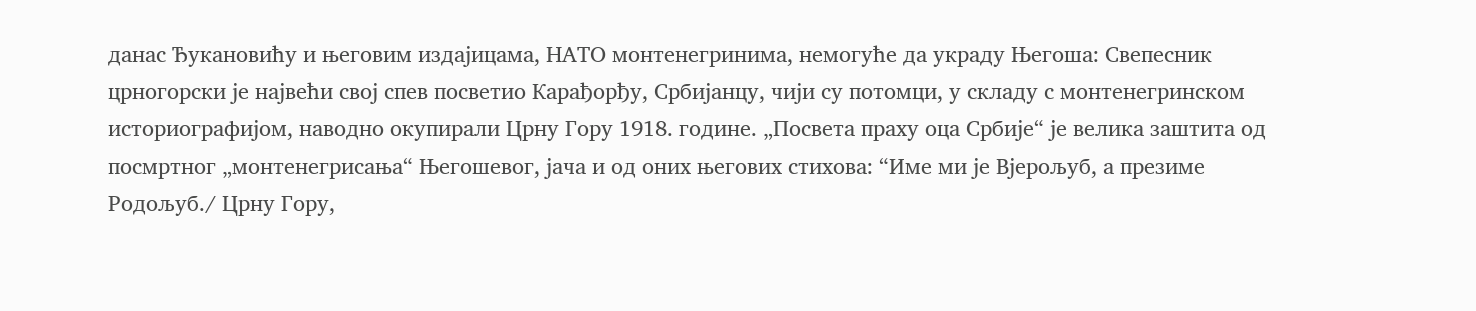данас Ђукановићу и његовим издајицама, НАТО монтенегринима, немогуће да украду Његоша: Свепесник црногорски је највећи свој спев посветио Карађорђу, Србијанцу, чији су потомци, у складу с монтенегринском историографијом, наводно окупирали Црну Гору 1918. године. „Посвета праху оца Србије“ је велика заштита од посмртног „монтенегрисања“ Његошевог, јача и од оних његових стихова: “Име ми је Вјерољуб, а презиме Родољуб./ Црну Гору,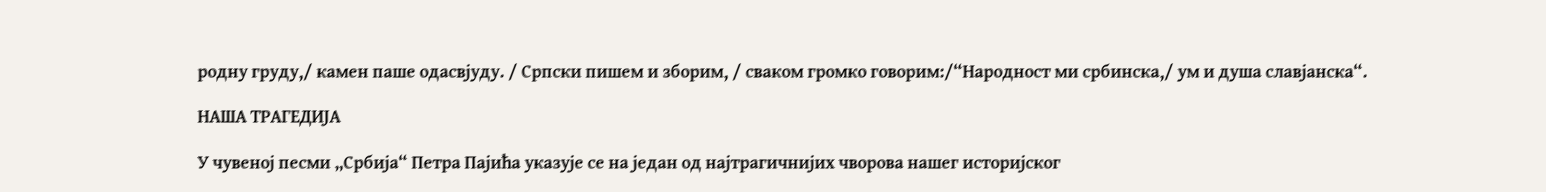родну груду,/ камен паше одасвјуду. / Српски пишем и зборим, / сваком громко говорим:/“Народност ми србинска,/ ум и душа славјанска“.

НАША ТРАГЕДИЈА

У чувеној песми „Србија“ Петра Пајића указује се на један од најтрагичнијих чворова нашег историјског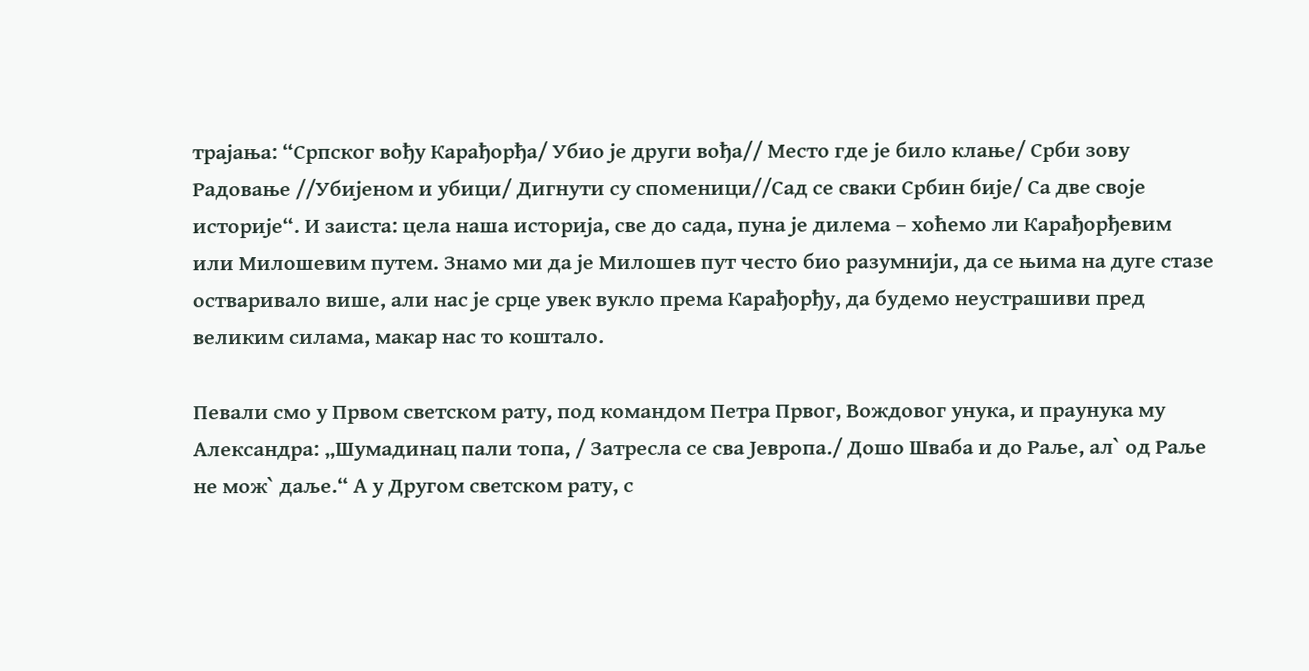трајања: “Српског вођу Карађорђа/ Убио је други вођа// Место где је било клање/ Срби зову Радовање //Убијеном и убици/ Дигнути су споменици//Сад се сваки Србин бије/ Са две своје историје“. И заиста: цела наша историја, све до сада, пуна је дилема – хоћемо ли Карађорђевим или Милошевим путем. Знамо ми да је Милошев пут често био разумнији, да се њима на дуге стазе остваривало више, али нас је срце увек вукло према Карађорђу, да будемо неустрашиви пред великим силама, макар нас то коштало.

Певали смо у Првом светском рату, под командом Петра Првог, Вождовог унука, и праунука му Александра: „Шумадинац пали топа, / Затресла се сва Јевропа./ Дошо Шваба и до Раље, ал` од Раље не мож` даље.“ А у Другом светском рату, с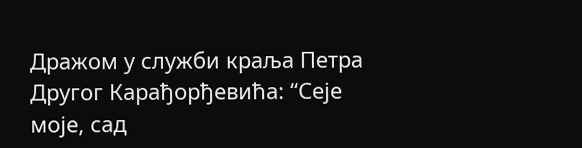Дражом у служби краља Петра Другог Карађорђевића: “Сеје моје, сад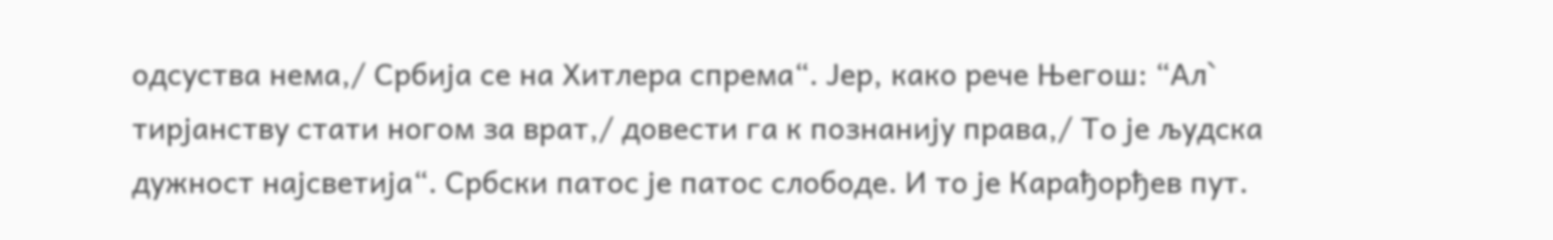одсуства нема,/ Србија се на Хитлера спрема“. Јер, како рече Његош: “Ал` тирјанству стати ногом за врат,/ довести га к познанију права,/ То је људска дужност најсветија“. Србски патос је патос слободе. И то је Карађорђев пут.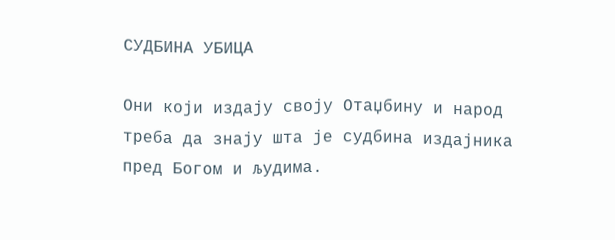СУДБИНА УБИЦА

Они који издају своју Отаџбину и народ треба да знају шта је судбина издајника пред Богом и људима.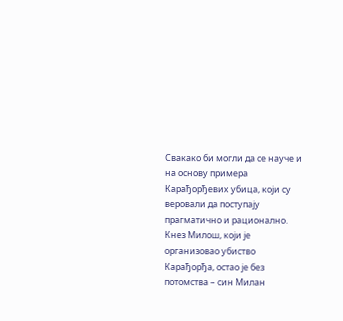Свакако би могли да се науче и на основу примера Карађорђевих убица, који су веровали да поступају прагматично и рационално. Кнез Милош, који је организовао убиство Карађорђа, остао је без потомства – син Милан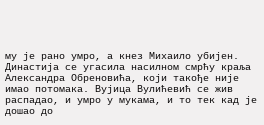му је рано умро, а кнез Михаило убијен. Династија се угасила насилном смрћу краља Александра Обреновића, који такође није имао потомака. Вујица Вулићевић се жив распадао, и умро у мукама, и то тек кад је дошао до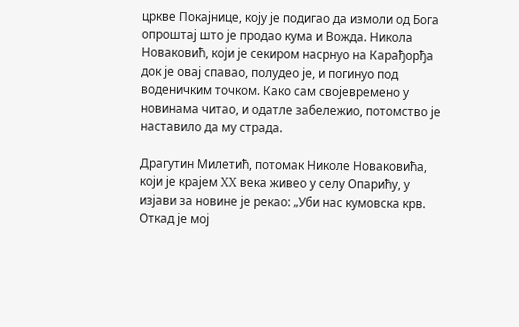цркве Покајнице, коју је подигао да измоли од Бога опроштај што је продао кума и Вожда. Никола Новаковић, који је секиром насрнуо на Карађорђа док је овај спавао, полудео је, и погинуо под воденичким точком. Како сам својевремено у новинама читао, и одатле забележио, потомство је наставило да му страда.

Драгутин Милетић, потомак Николе Новаковића, који је крајем XX века живео у селу Опарићу, у изјави за новине је рекао: „Уби нас кумовска крв. Откад је мој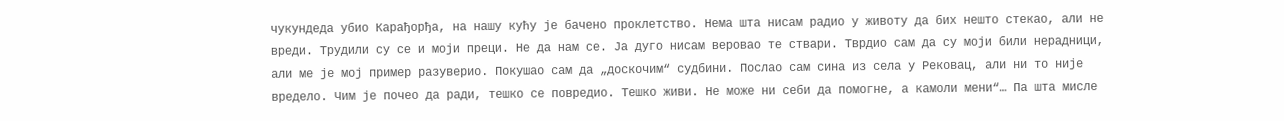чукундеда убио Карађорђа, на нашу кућу је бачено проклетство. Нема шта нисам радио у животу да бих нешто стекао, али не вреди. Трудили су се и моји преци. Не да нам се. Ја дуго нисам веровао те ствари. Тврдио сам да су моји били нерадници, али ме је мој пример разуверио. Покушао сам да „доскочим“ судбини. Послао сам сина из села у Рековац, али ни то није вредело. Чим је почео да ради, тешко се повредио. Тешко живи. Не може ни себи да помогне, а камоли мени“… Па шта мисле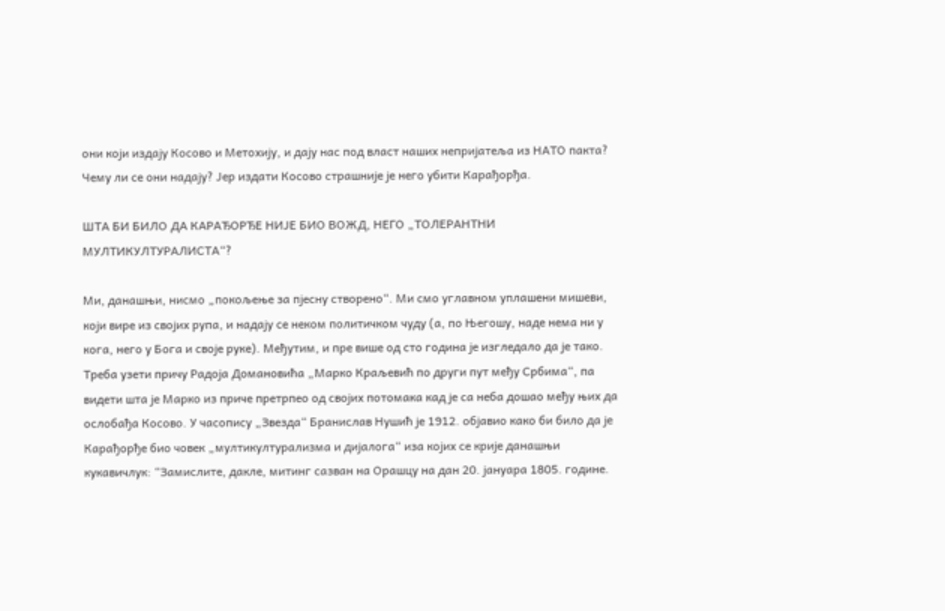они који издају Косово и Метохију, и дају нас под власт наших непријатеља из НАТО пакта? Чему ли се они надају? Јер издати Косово страшније је него убити Карађорђа.

ШТА БИ БИЛО ДА КАРАЂОРЂЕ НИЈЕ БИО ВОЖД, НЕГО „ТОЛЕРАНТНИ МУЛТИКУЛТУРАЛИСТА“?

Ми, данашњи, нисмо „покољење за пјесну створено“. Ми смо углавном уплашени мишеви, који вире из својих рупа, и надају се неком политичком чуду (а, по Његошу, наде нема ни у кога, него у Бога и своје руке). Међутим, и пре више од сто година је изгледало да је тако. Треба узети причу Радоја Домановића „Марко Краљевић по други пут међу Србима“, па видети шта је Марко из приче претрпео од својих потомака кад је са неба дошао међу њих да ослобађа Косово. У часопису „Звезда“ Бранислав Нушић је 1912. објавио како би било да је Карађорђе био човек „мултикултурализма и дијалога“ иза којих се крије данашњи кукавичлук: “Замислите, дакле, митинг сазван на Орашцу на дан 20. јануара 1805. године.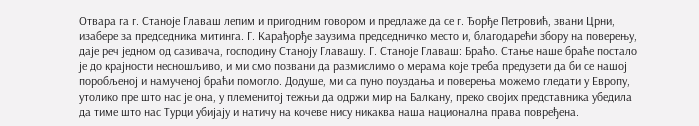Отвара га г. Станоје Главаш лепим и пригодним говором и предлаже да се г. Ђорђе Петровић, звани Црни, изабере за председника митинга. Г. Карађорђе заузима председничко место и, благодарећи збору на поверењу, даје реч једном од сазивача, господину Станоју Главашу. Г. Станоје Главаш: Браћо. Стање наше браће постало је до крајности несношљиво, и ми смо позвани да размислимо о мерама које треба предузети да би се нашој поробљеној и намученој браћи помогло. Додуше, ми са пуно поуздања и поверења можемо гледати у Европу, утолико пре што нас је она, у племенитој тежњи да одржи мир на Балкану, преко својих представника убедила да тиме што нас Турци убијају и натичу на кочеве нису никаква наша национална права повређена.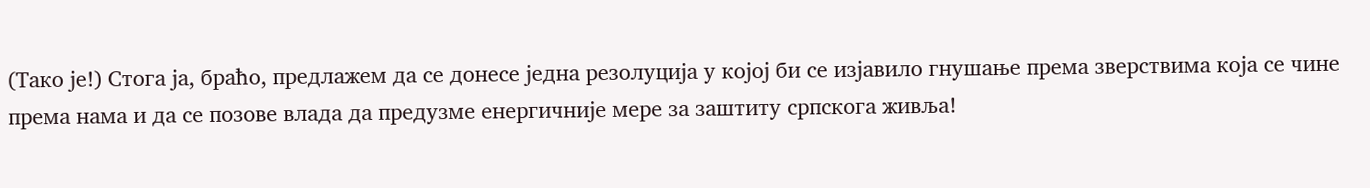(Тако је!) Стога ја, браћо, предлажем да се донесе једна резолуција у којој би се изјавило гнушање према зверствима која се чине према нама и да се позове влада да предузме енергичније мере за заштиту српскога живља!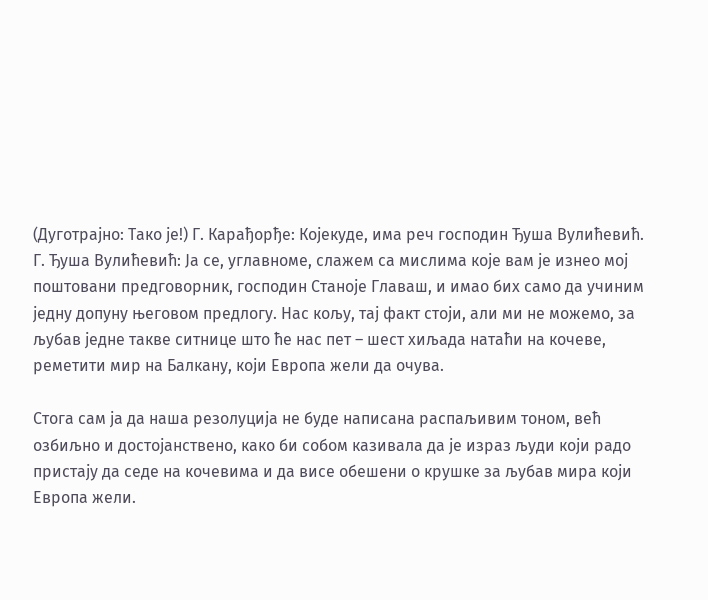(Дуготрајно: Тако је!) Г. Карађорђе: Којекуде, има реч господин Ђуша Вулићевић. Г. Ђуша Вулићевић: Ја се, углавноме, слажем са мислима које вам је изнео мој поштовани предговорник, господин Станоје Главаш, и имао бих само да учиним једну допуну његовом предлогу. Нас кољу, тај факт стоји, али ми не можемо, за љубав једне такве ситнице што ће нас пет – шест хиљада натаћи на кочеве, реметити мир на Балкану, који Европа жели да очува.

Стога сам ја да наша резолуција не буде написана распаљивим тоном, већ озбиљно и достојанствено, како би собом казивала да је израз људи који радо пристају да седе на кочевима и да висе обешени о крушке за љубав мира који Европа жели.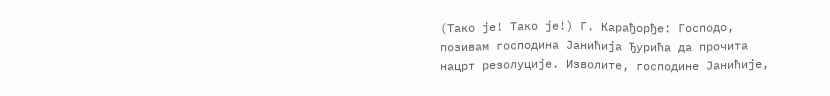(Тако је! Тако је!) Г. Карађорђе: Господо, позивам господина Јанићија Ђурића да прочита нацрт резолуције. Изволите, господине Јанићије,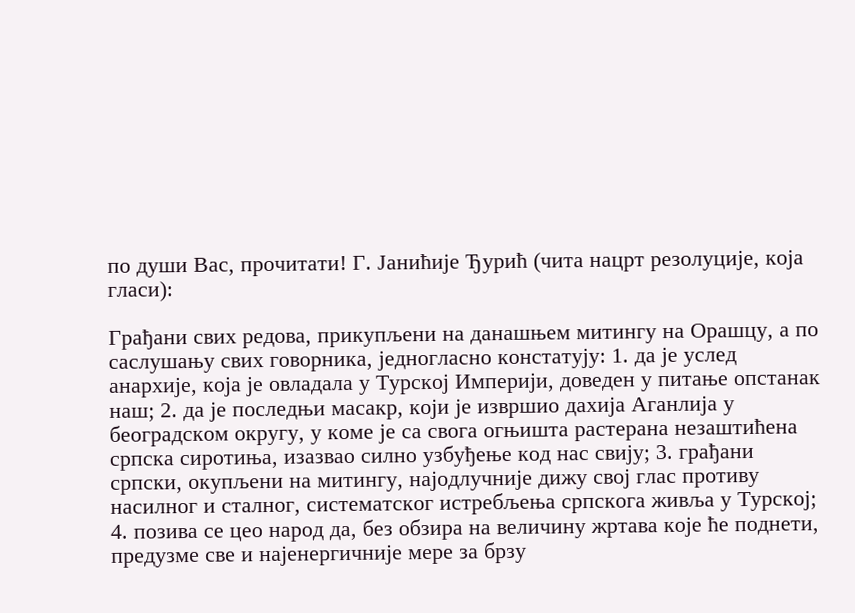по души Вас, прочитати! Г. Јанићије Ђурић (чита нацрт резолуције, која гласи):

Грађани свих редова, прикупљени на данашњем митингу на Орашцу, а по саслушању свих говорника, једногласно констатују: 1. да је услед анархије, која је овладала у Турској Империји, доведен у питање опстанак наш; 2. да је последњи масакр, који је извршио дахија Аганлија у београдском округу, у коме је са свога огњишта растерана незаштићена српска сиротиња, изазвао силно узбуђење код нас свију; 3. грађани српски, окупљени на митингу, најодлучније дижу свој глас противу насилног и сталног, систематског истребљења српскога живља у Турској; 4. позива се цео народ да, без обзира на величину жртава које ће поднети, предузме све и најенергичније мере за брзу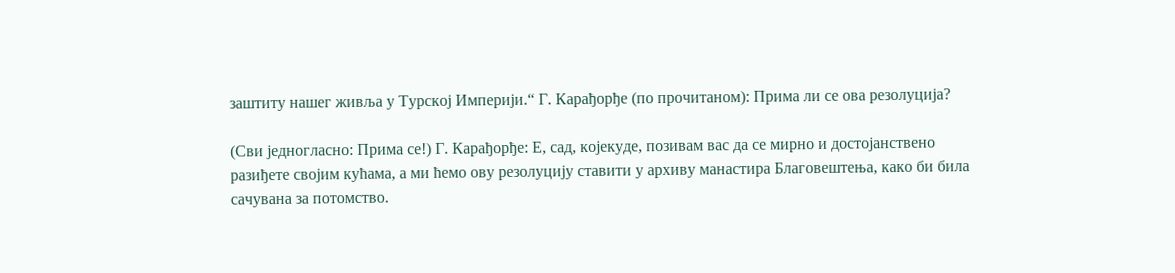заштиту нашег живља у Турској Империји.“ Г. Карађорђе (по прочитаном): Прима ли се ова резолуција?

(Сви једногласно: Прима се!) Г. Карађорђе: Е, сад, којекуде, позивам вас да се мирно и достојанствено разиђете својим кућама, а ми ћемо ову резолуцију ставити у архиву манастира Благовештења, како би била сачувана за потомство.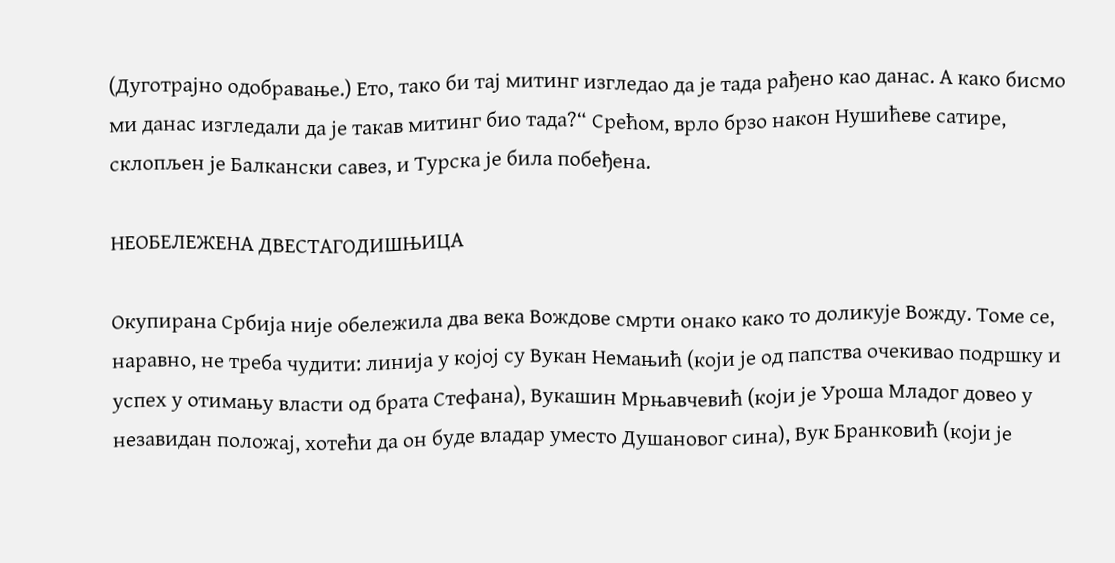(Дуготрајно одобравање.) Ето, тако би тај митинг изгледао да је тада рађено као данас. А како бисмо ми данас изгледали да је такав митинг био тада?“ Срећом, врло брзо након Нушићеве сатире, склопљен је Балкански савез, и Турска је била побеђена.

НЕОБЕЛЕЖЕНА ДВЕСТАГОДИШЊИЦА

Окупирана Србија није обележила два века Вождове смрти онако како то доликује Вожду. Томе се, наравно, не треба чудити: линија у којој су Вукан Немањић (који је од папства очекивао подршку и успех у отимању власти од брата Стефана), Вукашин Мрњавчевић (који је Уроша Младог довео у незавидан положај, хотећи да он буде владар уместо Душановог сина), Вук Бранковић (који је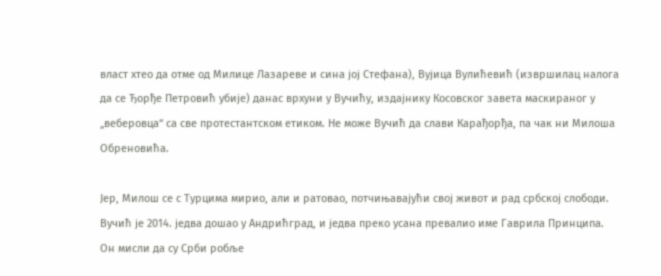власт хтео да отме од Милице Лазареве и сина јој Стефана), Вујица Вулићевић (извршилац налога да се Ђорђе Петровић убије) данас врхуни у Вучићу, издајнику Косовског завета маскираног у „веберовца“ са све протестантском етиком. Не може Вучић да слави Карађорђа, па чак ни Милоша Обреновића.

Јер, Милош се с Турцима мирио, али и ратовао, потчињавајући свој живот и рад србској слободи. Вучић је 2014. једва дошао у Андрићград, и једва преко усана превалио име Гаврила Принципа. Он мисли да су Срби робље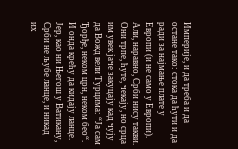Империје, и да треба и да остане тако: стока да ћути и да ради за најмање плате у Европи (и не само у Европи). Али, наравно, Срби нису такви. Они трпе, ћуте, чекају, но срца им увек јаче закуцају кад чују да Вожд вели Турцима: “Ја сам Ђорђе, неком црн, неком бео“. И онда крећу да кидају ланце. Јер, као ни Његош у Ватикану, Срби не љубе ланце, и никад их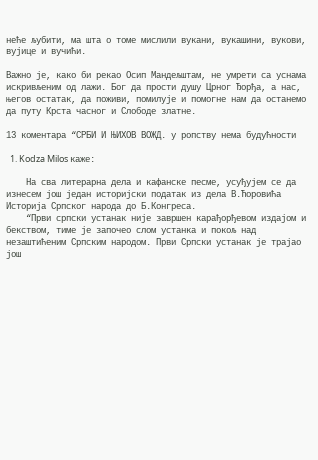неће љубити, ма шта о томе мислили вукани, вукашини, вукови, вујице и вучићи.

Важно је, како би рекао Осип Мандељштам, не умрети са уснама искривљеним од лажи. Бог да прости душу Црног Ђорђа, а нас, његов остатак, да поживи, помилује и помогне нам да останемо да путу Крста часног и Слободе златне.

13 коментара “СРБИ И ЊИХОВ ВОЖД. у ропству нема будућности

  1. Kodza Milos каже:

    На сва литерарна дела и кафанске песме, усуђујем се да изнесем још један историјски податак из дела В.Ћоровића Историја Српског народа до Б.Конгреса.
    “Први српски устанак није завршен карађорђевом издајом и бекством, тиме је започео слом устанка и покољ над незаштићеним Српским народом. Први Српски устанак је трајао још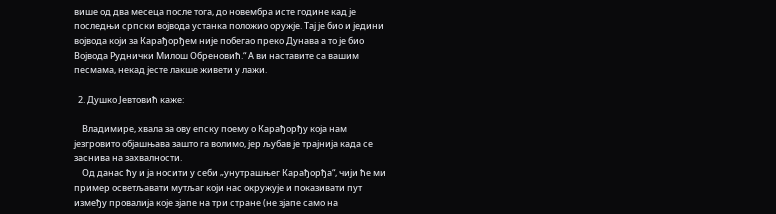више од два месеца после тога, до новембра исте године кад је последњи српски војвода устанка положио оружје. Тај је био и једини војвода који за Карађорђем није побегао преко Дунава а то је био Војвода Руднички Милош Обреновић.“ А ви наставите са вашим песмама, некад јесте лакше живети у лажи.

  2. Душко Јевтовић каже:

    Владимире, хвала за ову епску поему о Карађорђу која нам језгровито објашњава зашто га волимо, јер љубав је трајнија када се заснива на захвалности.
    Од данас ћу и ја носити у себи „унутрашњег Карађорђа“, чији ће ми пример осветљавати мутљаг који нас окружује и показивати пут између провалија које зјапе на три стране (не зјапе само на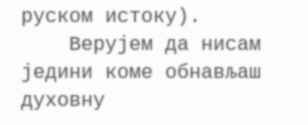руском истоку).
    Верујем да нисам једини коме обнављаш духовну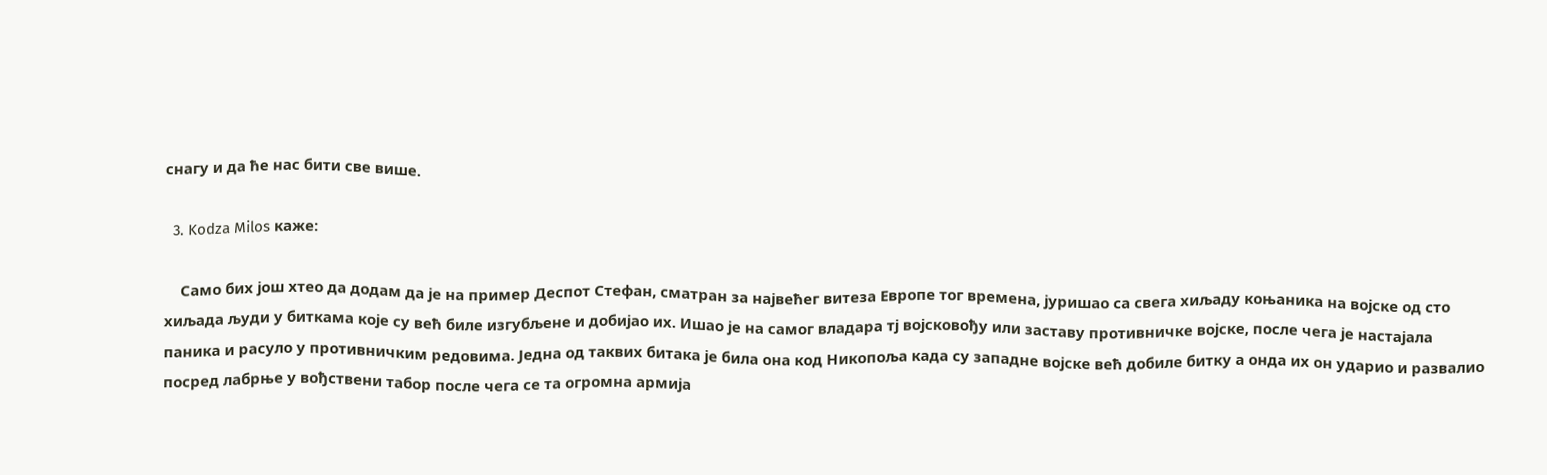снагу и да ће нас бити све више.

  3. Kodza Milos каже:

    Само бих још хтео да додам да је на пример Деспот Стефан, сматран за највећег витеза Европе тог времена, јуришао са свега хиљаду коњаника на војске од сто хиљада људи у биткама које су већ биле изгубљене и добијао их. Ишао је на самог владара тј војсковођу или заставу противничке војске, после чега је настајала паника и расуло у противничким редовима. Једна од таквих битака је била она код Никопоља када су западне војске већ добиле битку а онда их он ударио и развалио посред лабрње у вођствени табор после чега се та огромна армија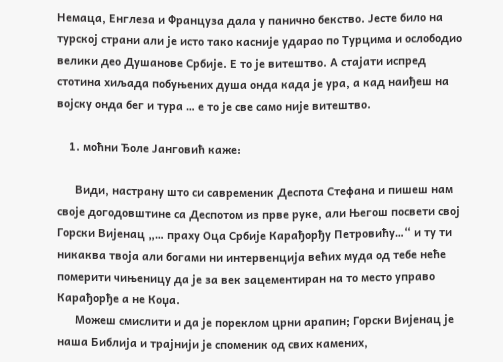Немаца, Енглеза и Француза дала у панично бекство. Јесте било на турској страни али је исто тако касније ударао по Турцима и ослободио велики део Душанове Србије. Е то је витештво. А стајати испред стотина хиљада побуњених душа онда када је ура, а кад наиђеш на војску онда бег и тура … е то је све само није витештво.

    1. моћни Ђоле Јанговић каже:

      Види, настрану што си савременик Деспота Стефана и пишеш нам своје догодовштине са Деспотом из прве руке, али Његош посвети свој Горски Вијенац „… праху Оца Србије Карађорђу Петровићу…“ и ту ти никаква твоја али богами ни интервенција већих муда од тебе неће померити чињеницу да је за век зацементиран на то место управо Карађорђе а не Коџа.
      Можеш смислити и да је пореклом црни арапин; Горски Вијенац је наша Библија и трајнији је споменик од свих камених,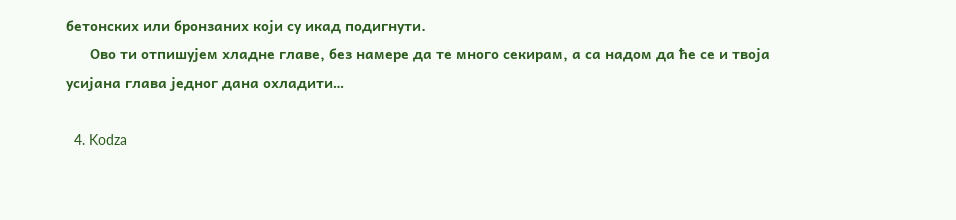бетонских или бронзаних који су икад подигнути.
      Ово ти отпишујем хладне главе, без намере да те много секирам, а са надом да ће се и твоја усијана глава једног дана охладити…

  4. Kodza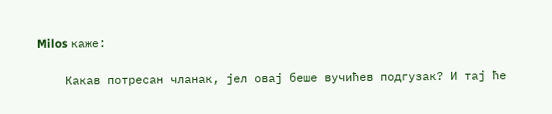Milos каже:

    Какав потресан чланак, јел овај беше вучићев подгузак? И тај ће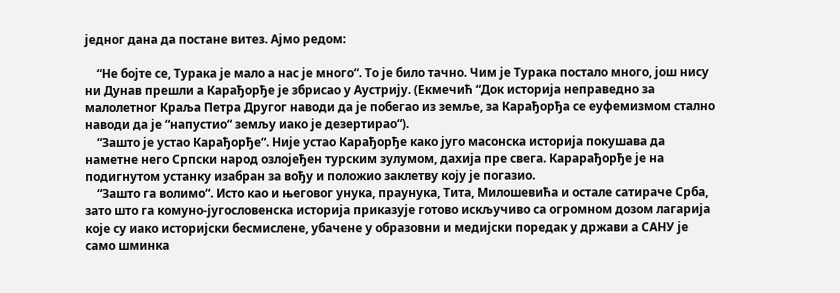једног дана да постане витез. Ајмо редом:

    “Не бојте се, Турака је мало а нас је много“. То је било тачно. Чим је Турака постало много, још нису ни Дунав прешли а Карађорђе је збрисао у Аустрију. (Екмечић “Док историја неправедно за малолетног Краља Петра Другог наводи да је побегао из земље, за Карађорђа се еуфемизмом стално наводи да је “напустио“ земљу иако је дезертирао“).
    “Зашто је устао Карађорђе“. Није устао Карађорђе како југо масонска историја покушава да наметне него Српски народ озлојеђен турским зулумом, дахија пре свега. Карарађорђе је на подигнутом устанку изабран за вођу и положио заклетву коју је погазио.
    “Зашто га волимо“. Исто као и његовог унука, праунука, Тита, Милошевића и остале сатираче Срба, зато што га комуно-југословенска историја приказује готово искључиво са огромном дозом лагарија које су иако историјски бесмислене, убачене у образовни и медијски поредак у држави а САНУ је само шминка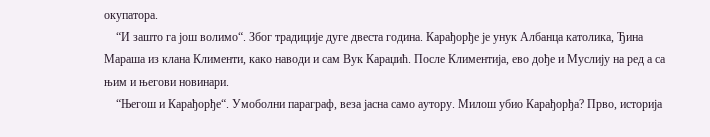окупатора.
    “И зашто га још волимо“. Због традиције дуге двеста година. Карађорђе је унук Албанца католика, Ђина Мараша из клана Клименти, како наводи и сам Вук Караџић. После Климентија, ево дође и Муслију на ред а са њим и његови новинари.
    “Његош и Карађорђе“. Умоболни параграф, веза јасна само аутору. Милош убио Карађорђа? Прво, историја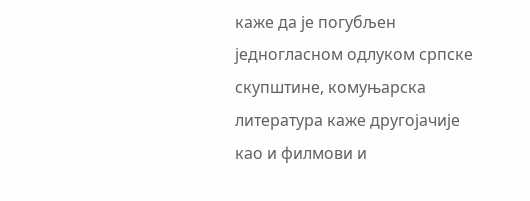каже да је погубљен једногласном одлуком српске скупштине, комуњарска литература каже другојачије као и филмови и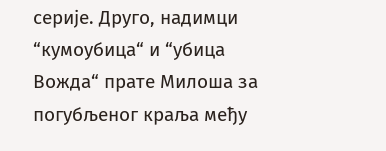серије. Друго, надимци “кумоубица“ и “убица Вожда“ прате Милоша за погубљеног краља међу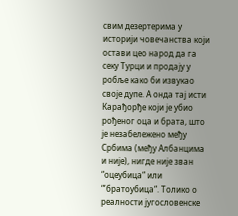свим дезертерима у историји човечанства који остави цео народ да га секу Турци и продају у робље како би извукао своје дупе. А онда тај исти Карађорђе који је убио рођеног оца и брата, што је незабележено међу Србима (међу Албанцима и није), нигде није зван “оцеубица“ или “’братоубица“. Толико о реалности југословенске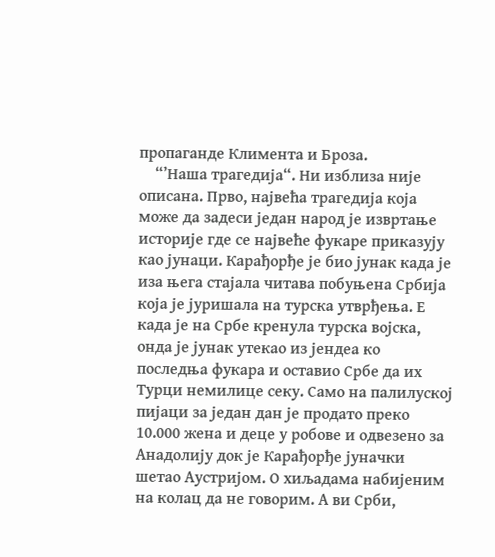пропаганде Климента и Броза.
    “’Наша трагедија“. Ни изблиза није описана. Прво, највећа трагедија која може да задеси један народ је извртање историје где се највеће фукаре приказују као јунаци. Карађорђе је био јунак када је иза њега стајала читава побуњена Србија која је јуришала на турска утврђења. Е када је на Србе кренула турска војска, онда је јунак утекао из јендеа ко последња фукара и оставио Србе да их Турци немилице секу. Само на палилуској пијаци за један дан је продато преко 10.000 жена и деце у робове и одвезено за Анадолију док је Карађорђе јуначки шетао Аустријом. О хиљадама набијеним на колац да не говорим. А ви Срби,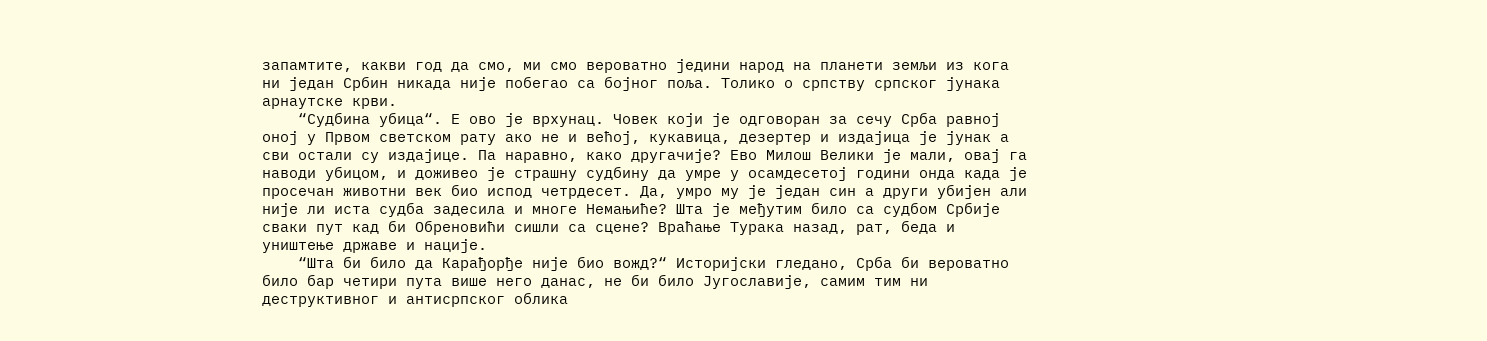запамтите, какви год да смо, ми смо вероватно једини народ на планети земљи из кога ни један Србин никада није побегао са бојног поља. Толико о српству српског јунака арнаутске крви.
    “Судбина убица“. Е ово је врхунац. Човек који је одговоран за сечу Срба равној оној у Првом светском рату ако не и већој, кукавица, дезертер и издајица је јунак а сви остали су издајице. Па наравно, како другачије? Ево Милош Велики је мали, овај га наводи убицом, и доживео је страшну судбину да умре у осамдесетој години онда када је просечан животни век био испод четрдесет. Да, умро му је један син а други убијен али није ли иста судба задесила и многе Немањиће? Шта је међутим било са судбом Србије сваки пут кад би Обреновићи сишли са сцене? Враћање Турака назад, рат, беда и уништење државе и нације.
    “Шта би било да Карађорђе није био вожд?“ Историјски гледано, Срба би вероватно било бар четири пута више него данас, не би било Југославије, самим тим ни деструктивног и антисрпског облика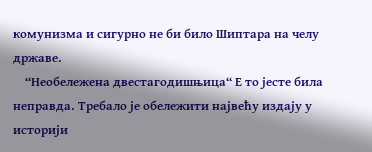комунизма и сигурно не би било Шиптара на челу државе.
    “Необележена двестагодишњица“ Е то јесте била неправда. Требало је обележити највећу издају у историји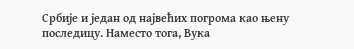Србије и један од највећих погрома као њену последицу. Наместо тога, Вука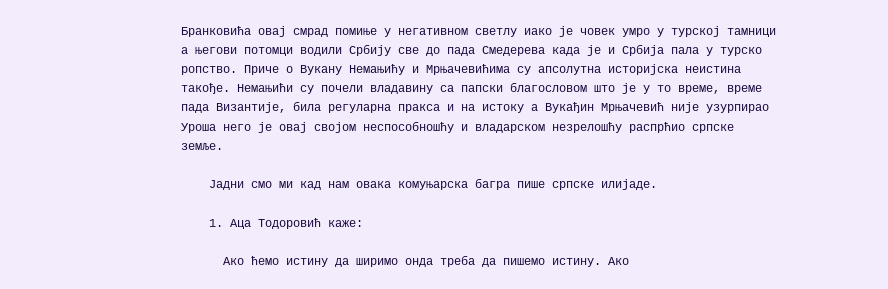Бранковића овај смрад помиње у негативном светлу иако је човек умро у турској тамници а његови потомци водили Србију све до пада Смедерева када је и Србија пала у турско ропство. Приче о Вукану Немањићу и Мрњачевићима су апсолутна историјска неистина такође. Немањићи су почели владавину са папски благословом што је у то време, време пада Византије, била регуларна пракса и на истоку а Вукађин Мрњачевић није узурпирао Уроша него је овај својом неспособношћу и владарском незрелошћу распрћио српске земље.

    Јадни смо ми кад нам овака комуњарска багра пише српске илијаде.

    1. Аца Тодоровић каже:

      Ако ћемо истину да ширимо онда треба да пишемо истину. Ако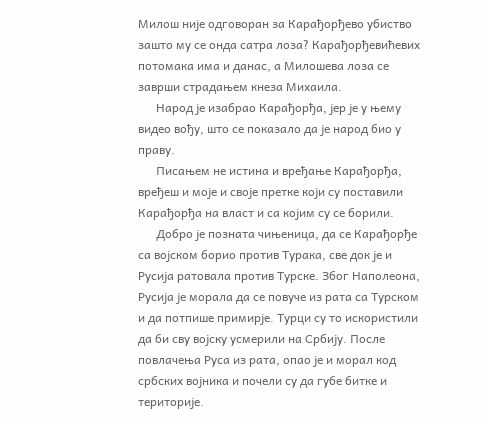Милош није одговоран за Карађорђево убиство зашто му се онда сатра лоза? Карађорђевићевих потомака има и данас, а Милошева лоза се заврши страдањем кнеза Михаила.
      Народ је изабрао Карађорђа, јер је у њему видео вођу, што се показало да је народ био у праву.
      Писањем не истина и вређање Карађорђа, вређеш и моје и своје претке који су поставили Карађорђа на власт и са којим су се борили.
      Добро је позната чињеница, да се Карађорђе са војском борио против Турака, све док је и Русија ратовала против Турске. Због Наполеона, Русија је морала да се повуче из рата са Турском и да потпише примирје. Турци су то искористили да би сву војску усмерили на Србију. После повлачења Руса из рата, опао је и морал код србских војника и почели су да губе битке и територије.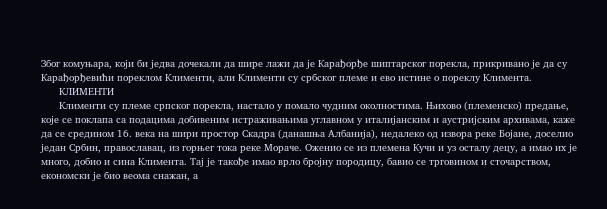Због комуњара, који би једва дочекали да шире лажи да је Карађорђе шиптарског порекла, прикривано је да су Карађорђевићи пореклом Клименти, али Клименти су србског племе и ево истине о пореклу Климента.
      КЛИМЕНТИ
      Клименти су племе српског порекла, настало у помало чудним околностима. Њихово (племенско) предање, које се поклапа са подацима добивеним истраживањима углавном у италијанским и аустријским архивама, каже да се средином 16. века на шири простор Скадра (данашња Албанија), недалеко од извора реке Бојане, доселио један Србин, православац, из горњег тока реке Мораче. Оженио се из племена Кучи и уз осталу децу, а имао их је много, добио и сина Климента. Тај је такође имао врло бројну породицу, бавио се трговином и сточарством, економски је био веома снажан, а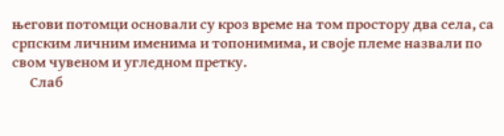његови потомци основали су кроз време на том простору два села, са српским личним именима и топонимима, и своје племе назвали по свом чувеном и угледном претку.
      Слаб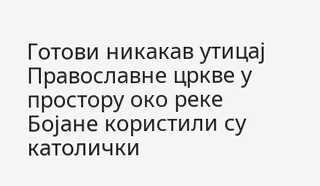Готови никакав утицај Православне цркве у простору око реке Бојане користили су католички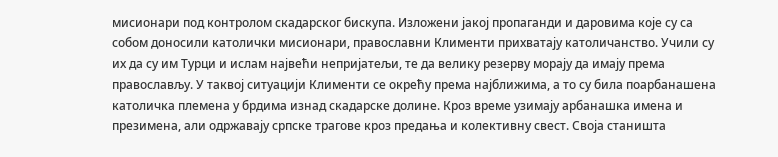мисионари под контролом скадарског бискупа. Изложени јакој пропаганди и даровима које су са собом доносили католички мисионари, православни Клименти прихватају католичанство. Учили су их да су им Турци и ислам највећи непријатељи, те да велику резерву морају да имају према православљу. У таквој ситуацији Клименти се окрећу према најближима, а то су била поарбанашена католичка племена у брдима изнад скадарске долине. Кроз време узимају арбанашка имена и презимена, али одржавају српске трагове кроз предања и колективну свест. Своја станишта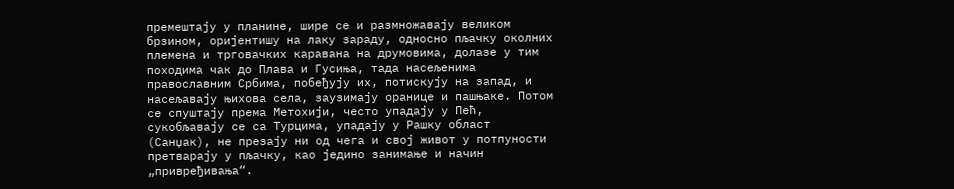премештају у планине, шире се и размножавају великом брзином, оријентишу на лаку зараду, односно пљачку околних племена и трговачких каравана на друмовима, долазе у тим походима чак до Плава и Гусиња, тада насељенима православним Србима, побеђују их, потискују на запад, и насељавају њихова села, заузимају оранице и пашњаке. Потом се спуштају према Метохији, често упадају у Пећ, сукобљавају се са Турцима, упадају у Рашку област (Санџак), не презају ни од чега и свој живот у потпуности претварају у пљачку, као једино занимање и начин „привређивања“.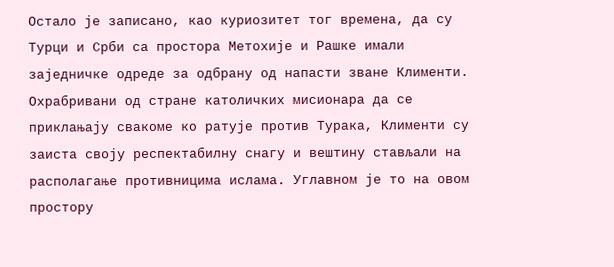Остало је записано, као куриозитет тог времена, да су Турци и Срби са простора Метохије и Рашке имали заједничке одреде за одбрану од напасти зване Клименти. Охрабривани од стране католичких мисионара да се приклањају свакоме ко ратује против Турака, Клименти су заиста своју респектабилну снагу и вештину стављали на располагање противницима ислама. Углавном је то на овом простору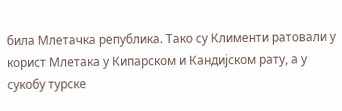била Млетачка република. Тако су Клименти ратовали у корист Млетака у Кипарском и Кандијском рату, а у сукобу турске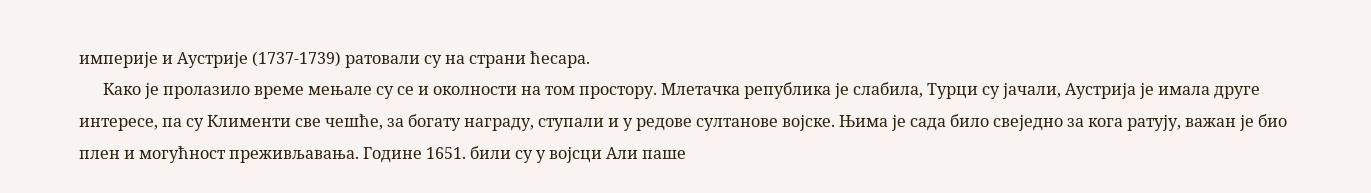империје и Аустрије (1737-1739) ратовали су на страни ћесара.
      Како је пролазило време мењале су се и околности на том простору. Млетачка република је слабила, Турци су јачали, Аустрија је имала друге интересе, па су Клименти све чешће, за богату награду, ступали и у редове султанове војске. Њима је сада било свеједно за кога ратују, важан је био плен и могућност преживљавања. Године 1651. били су у војсци Али паше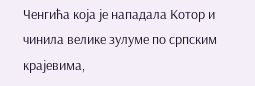Ченгића која је нападала Котор и чинила велике зулуме по српским крајевима,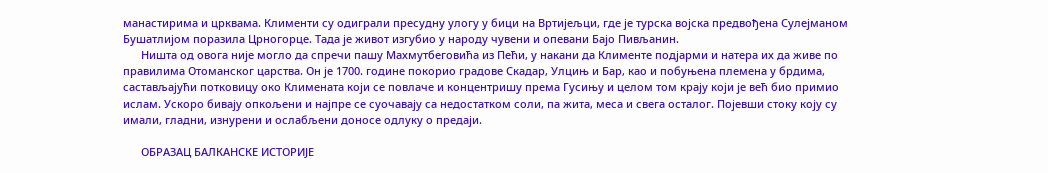манастирима и црквама. Клименти су одиграли пресудну улогу у бици на Вртијељци, где је турска војска предвођена Сулејманом Бушатлијом поразила Црногорце. Тада је живот изгубио у народу чувени и опевани Бајо Пивљанин.
      Ништа од овога није могло да спречи пашу Махмутбеговића из Пећи, у накани да Клименте подјарми и натера их да живе по правилима Отоманског царства. Он је 1700. године покорио градове Скадар, Улцињ и Бар, као и побуњена племена у брдима, састављајући потковицу око Климената који се повлаче и концентришу према Гусињу и целом том крају који је већ био примио ислам. Ускоро бивају опкољени и најпре се суочавају са недостатком соли, па жита, меса и свега осталог. Појевши стоку коју су имали, гладни, изнурени и ослабљени доносе одлуку о предаји.

      ОБРАЗАЦ БАЛКАНСКЕ ИСТОРИЈЕ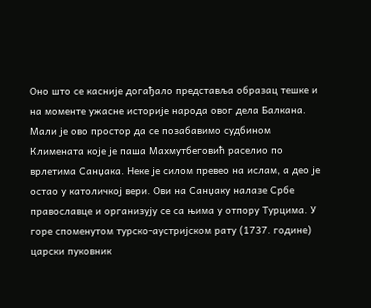Оно што се касније догађало представља образац тешке и на моменте ужасне историје народа овог дела Балкана. Мали је ово простор да се позабавимо судбином Климената које је паша Махмутбеговић раселио по врлетима Санџака. Неке је силом превео на ислам, а део је остао у католичкој вери. Ови на Санџаку налазе Србе православце и организују се са њима у отпору Турцима. У горе споменутом турско-аустријском рату (1737. године) царски пуковник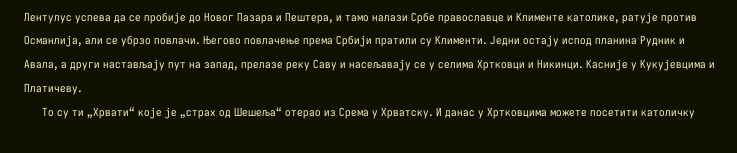Лентулус успева да се пробије до Новог Пазара и Пештера, и тамо налази Србе православце и Клименте католике, ратује против Османлија, али се убрзо повлачи. Његово повлачење према Србији пратили су Клименти. Једни остају испод планина Рудник и Авала, а други настављају пут на запад, прелазе реку Саву и насељавају се у селима Хртковци и Никинци. Касније у Кукујевцима и Платичеву.
      То су ти „Хрвати“ које је „страх од Шешеља“ отерао из Срема у Хрватску. И данас у Хртковцима можете посетити католичку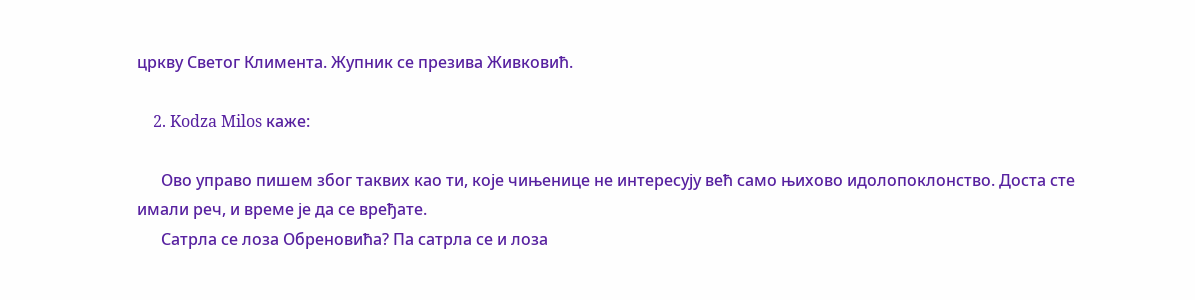цркву Светог Климента. Жупник се презива Живковић.

    2. Kodza Milos каже:

      Ово управо пишем због таквих као ти, које чињенице не интересују већ само њихово идолопоклонство. Доста сте имали реч, и време је да се вређате.
      Сатрла се лоза Обреновића? Па сатрла се и лоза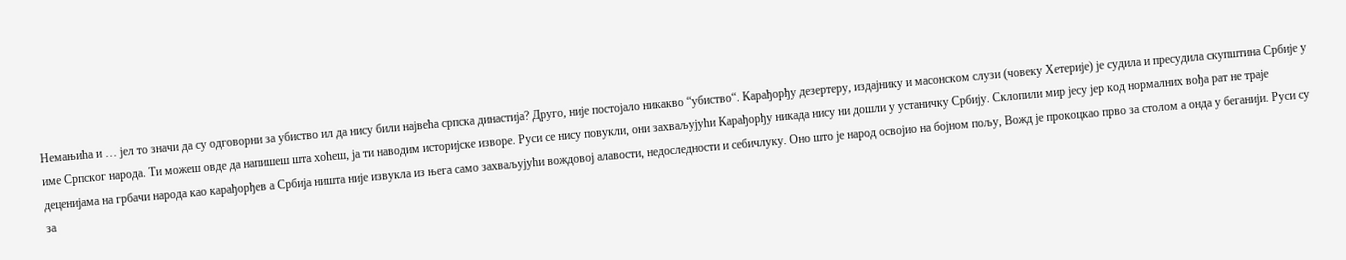Немањића и … јел то значи да су одговорни за убиство ил да нису били највећа српска династија? Друго, није постојало никакво “убиство“. Карађорђу дезертеру, издајнику и масонском слузи (човеку Хетерије) је судила и пресудила скупштина Србије у име Српског народа. Ти можеш овде да напишеш шта хоћеш, ја ти наводим историјске изворе. Руси се нису повукли, они захваљујући Карађорђу никада нису ни дошли у устаничку Србију. Склопили мир јесу јер код нормалних вођа рат не траје деценијама на грбачи народа као карађорђев а Србија ништа није извукла из њега само захваљујући вождовој алавости, недоследности и себичлуку. Оно што је народ освојио на бојном пољу, Вожд је прокоцкао прво за столом а онда у беганији. Руси су за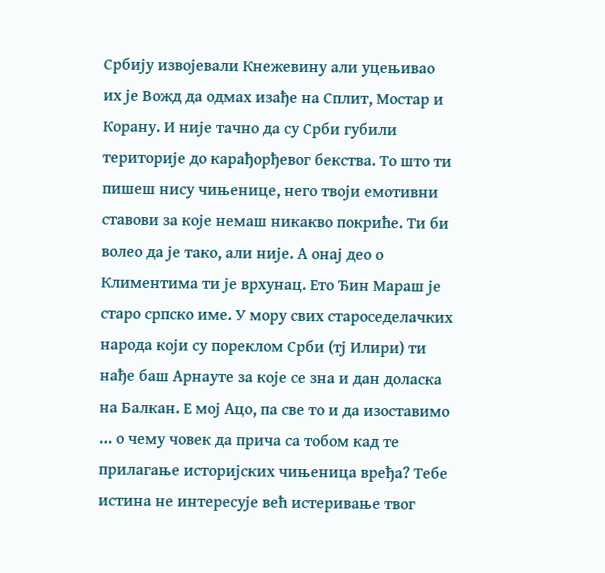Србију извојевали Кнежевину али уцењивао их је Вожд да одмах изађе на Сплит, Мостар и Корану. И није тачно да су Срби губили територије до карађорђевог бекства. То што ти пишеш нису чињенице, него твоји емотивни ставови за које немаш никакво покриће. Ти би волео да је тако, али није. А онај део о Климентима ти је врхунац. Ето Ђин Мараш је старо српско име. У мору свих староседелачких народа који су пореклом Срби (тј Илири) ти нађе баш Арнауте за које се зна и дан доласка на Балкан. Е мој Ацо, па све то и да изоставимо … о чему човек да прича са тобом кад те прилагање историјских чињеница вређа? Тебе истина не интересује већ истеривање твог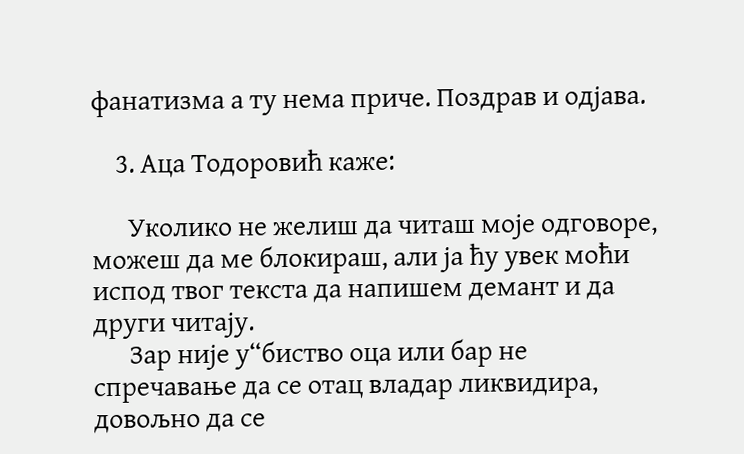фанатизма а ту нема приче. Поздрав и одјава.

    3. Аца Тодоровић каже:

      Уколико не желиш да читаш моје одговоре, можеш да ме блокираш, али ја ћу увек моћи испод твог текста да напишем демант и да други читају.
      Зар није у“биство оца или бар не спречавање да се отац владар ликвидира, довољно да се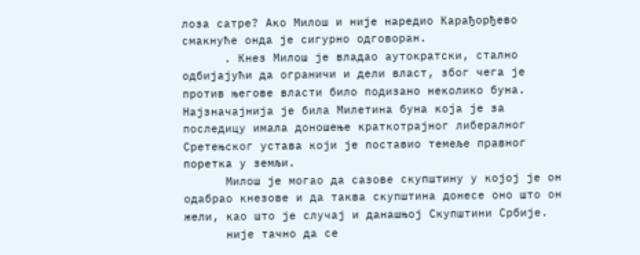лоза сатре? Ако Милош и није наредио Карађорђево смакнуће онда је сигурно одговоран.
      . Кнез Милош је владао аутократски, стално одбијајући да ограничи и дели власт, због чега је против његове власти било подизано неколико буна. Најзначајнија је била Милетина буна која је за последицу имала доношење краткотрајног либералног Сретењског устава који је поставио темеље правног поретка у земљи.
      Милош је могао да сазове скупштину у којој је он одабрао кнезове и да таква скупштина донесе оно што он жели, као што је случај и данашњој Скупштини Србије.
      није тачно да се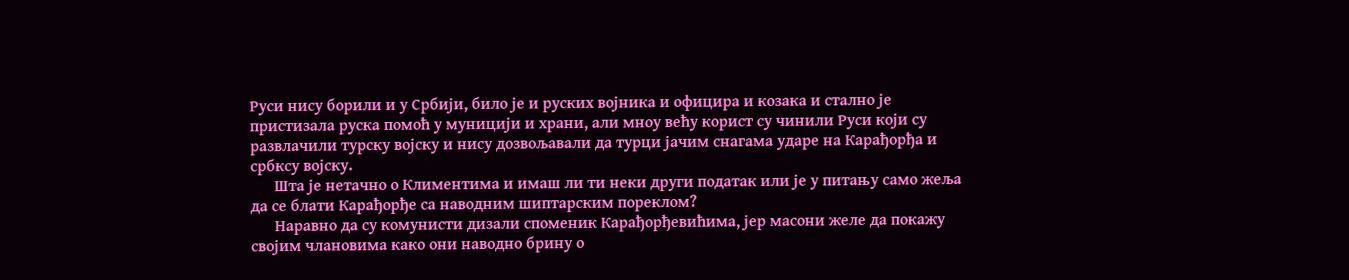Руси нису борили и у Србији, било је и руских војника и официра и козака и стално је пристизала руска помоћ у муницији и храни, али мноу већу корист су чинили Руси који су развлачили турску војску и нису дозвољавали да турци јачим снагама ударе на Карађорђа и србксу војску.
      Шта је нетачно о Климентима и имаш ли ти неки други податак или је у питању само жеља да се блати Карађорђе са наводним шиптарским пореклом?
      Наравно да су комунисти дизали споменик Карађорђевићима, јер масони желе да покажу својим члановима како они наводно брину о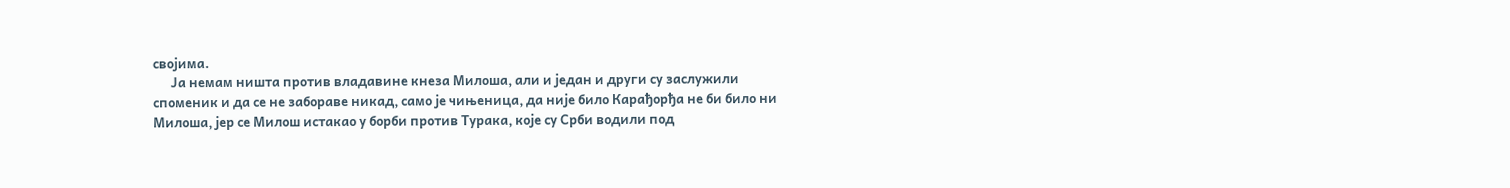својима.
      Ја немам ништа против владавине кнеза Милоша, али и један и други су заслужили споменик и да се не забораве никад, само је чињеница, да није било Карађорђа не би било ни Милоша, јер се Милош истакао у борби против Турака, које су Срби водили под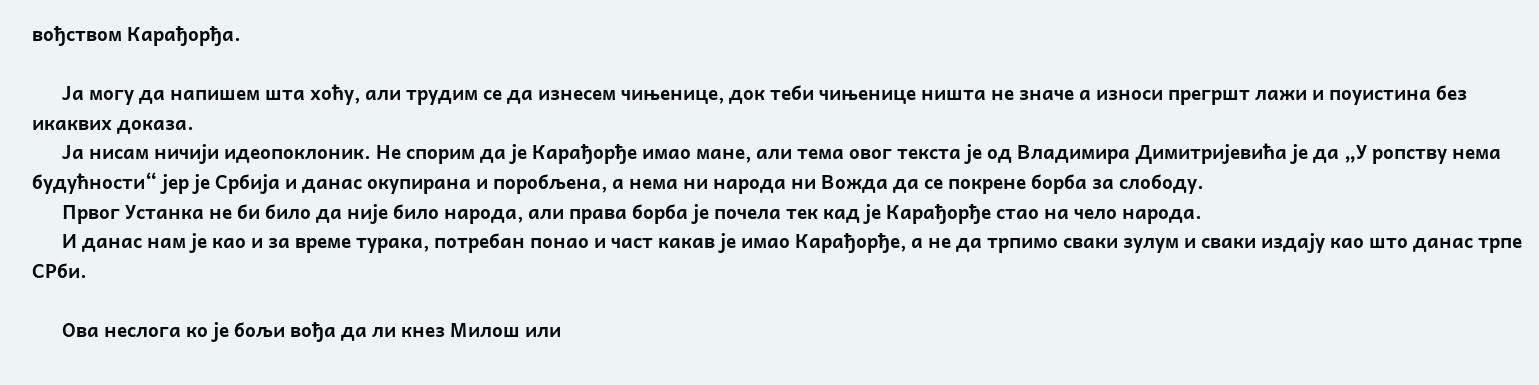вођством Карађорђа.

      Ја могу да напишем шта хоћу, али трудим се да изнесем чињенице, док теби чињенице ништа не значе а износи прегршт лажи и поуистина без икаквих доказа.
      Ја нисам ничији идеопоклоник. Не спорим да је Карађорђе имао мане, али тема овог текста је од Владимира Димитријевића је да „У ропству нема будућности“ јер је Србија и данас окупирана и поробљена, а нема ни народа ни Вожда да се покрене борба за слободу.
      Првог Устанка не би било да није било народа, али права борба је почела тек кад је Карађорђе стао на чело народа.
      И данас нам је као и за време турака, потребан понао и част какав је имао Карађорђе, а не да трпимо сваки зулум и сваки издају као што данас трпе СРби.

      Ова неслога ко је бољи вођа да ли кнез Милош или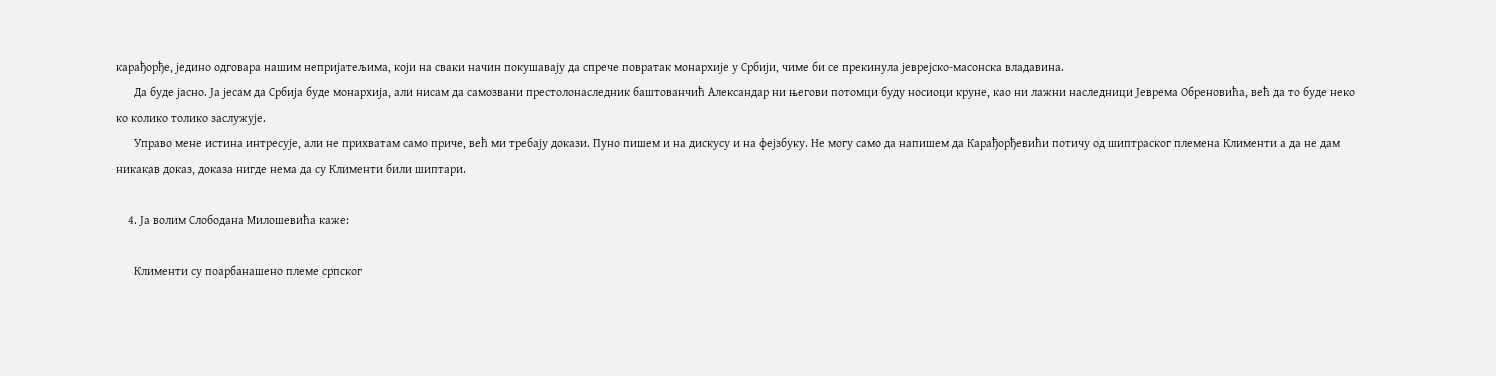карађорђе, једино одговара нашим непријатељима, који на сваки начин покушавају да спрече повратак монархије у Србији, чиме би се прекинула јеврејско-масонска владавина.
      Да буде јасно. Ја јесам да Србија буде монархија, али нисам да самозвани престолонаследник баштованчић Александар ни његови потомци буду носиоци круне, као ни лажни наследници Јеврема Обреновића, већ да то буде неко ко колико толико заслужује.
      Управо мене истина интресује, али не прихватам само приче, већ ми требају докази. Пуно пишем и на дискусу и на фејзбуку. Не могу само да напишем да Карађорђевићи потичу од шиптраског племена Клименти а да не дам никакав доказ, доказа нигде нема да су Клименти били шиптари.

    4. Ја волим Слободана Милошевића каже:

      Клименти су поарбанашено племе српског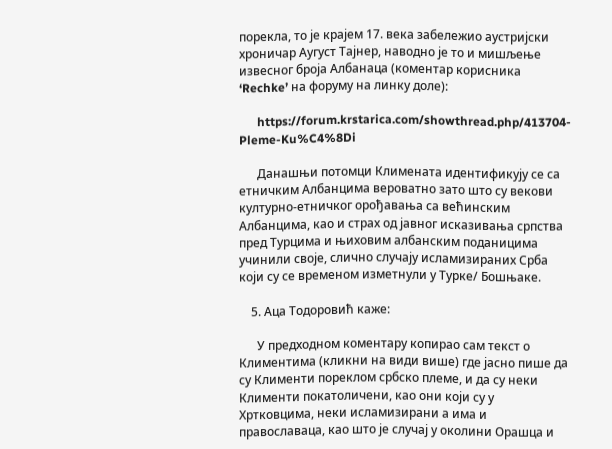порекла, то је крајем 17. века забележио аустријски хроничар Аугуст Тајнер, наводно је то и мишљење извесног броја Албанаца (коментар корисника ‘Rechke’ на форуму на линку доле):

      https://forum.krstarica.com/showthread.php/413704-Pleme-Ku%C4%8Di

      Данашњи потомци Климената идентификују се са етничким Албанцима вероватно зато што су векови културно-етничког орођавања са већинским Албанцима, као и страх од јавног исказивања српства пред Турцима и њиховим албанским поданицима учинили своје, слично случају исламизираних Срба који су се временом изметнули у Турке/ Бошњаке.

    5. Аца Тодоровић каже:

      У предходном коментару копирао сам текст о Климентима (кликни на види више) где јасно пише да су Клименти пореклом србско племе, и да су неки Клименти покатоличени, као они који су у Хртковцима, неки исламизирани а има и православаца, као што је случај у околини Орашца и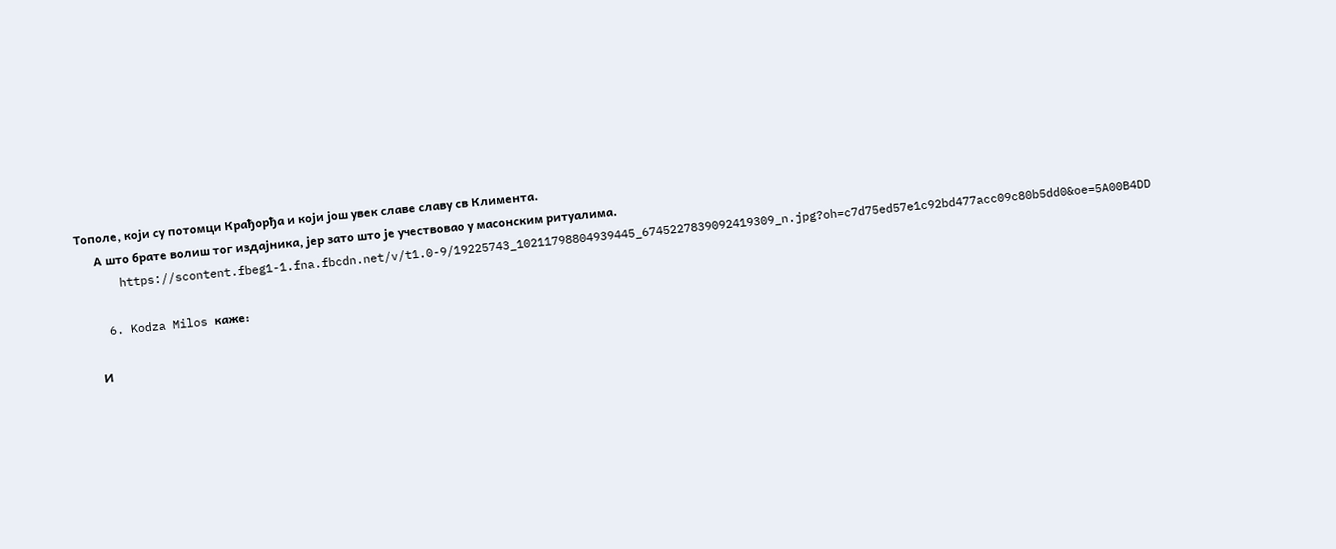Тополе, који су потомци Крађорђа и који још увек славе славу св Климента.
      А што брате волиш тог издајника, јер зато што је учествовао у масонским ритуалима.
      https://scontent.fbeg1-1.fna.fbcdn.net/v/t1.0-9/19225743_10211798804939445_6745227839092419309_n.jpg?oh=c7d75ed57e1c92bd477acc09c80b5dd0&oe=5A00B4DD

    6. Kodza Milos каже:

      И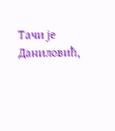Тачи је Даниловић,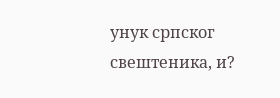унук српског свештеника, и?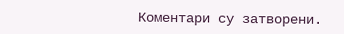Коментари су затворени.